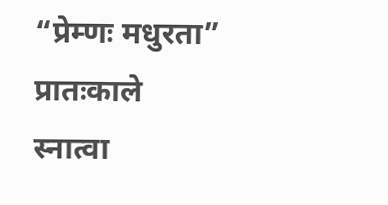“प्रेम्णः मधुरता”
प्रातःकाले स्नात्वा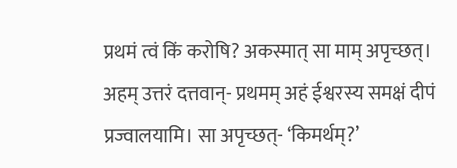प्रथमं त्वं किं करोषि? अकस्मात् सा माम् अपृच्छत्। अहम् उत्तरं दत्तवान्- प्रथमम् अहं ईश्वरस्य समक्षं दीपं प्रज्वालयामि। सा अपृच्छत्- ‘किमर्थम्?’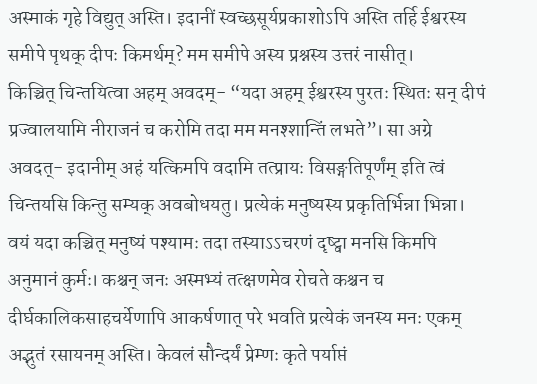अस्माकं गृहे विद्युत् अस्ति। इदानीं स्वच्छसूर्यप्रकाशोऽपि अस्ति तर्हि ईश्वरस्य समीपे पृथक् दीपः किमर्थम्? मम समीपे अस्य प्रश्नस्य उत्तरं नासीत्।
किञ्चित् चिन्तयित्वा अहम् अवदम्- “यदा अहम् ईश्वरस्य पुरतः स्थितः सन् दीपं प्रज्वालयामि नीराजनं च करोमि तदा मम मनश्शान्तिं लभते”। सा अग्रे अवदत्- इदानीम् अहं यत्किमपि वदामि तत्प्रायः विसङ्गतिपूर्णंम् इति त्वं चिन्तयसि किन्तु सम्यक् अवबोधयतु। प्रत्येकं मनुष्यस्य प्रकृतिर्भिन्ना भिन्ना। वयं यदा कञ्चित् मनुष्यं पश्यामः तदा तस्याऽऽचरणं दृष्ट्वा मनसि किमपि अनुमानं कुर्मः। कश्चन् जनः अस्मभ्यं तत्क्षणमेव रोचते कश्चन च दीर्घकालिकसाहचर्येणापि आकर्षणात् परे भवति प्रत्येकं जनस्य मनः एकम् अद्भुतं रसायनम् अस्ति। केवलं सौन्दर्यं प्रेम्णः कृते पर्याप्तं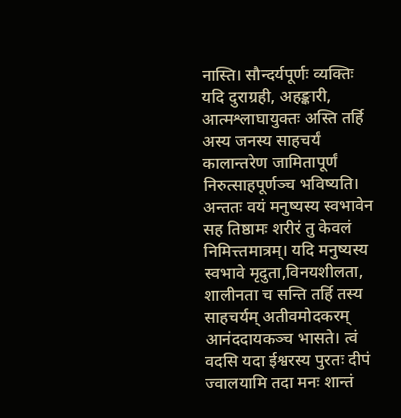नास्ति। सौन्दर्यपूर्णः व्यक्तिः यदि दुराग्रही, अहङ्कारी, आत्मश्लाघायुक्तः अस्ति तर्हि अस्य जनस्य साहचर्यं कालान्तरेण जामितापूर्णं निरुत्साहपूर्णञ्च भविष्यति। अन्ततः वयं मनुष्यस्य स्वभावेन सह तिष्ठामः शरीरं तु केवलं निमित्त्तमात्रम्। यदि मनुष्यस्य स्वभावे मृदुता,विनयशीलता, शालीनता च सन्ति तर्हि तस्य साहचर्यम् अतीवमोदकरम् आनंददायकञ्च भासते। त्वं वदसि यदा ईश्वरस्य पुरतः दीपं ज्वालयामि तदा मनः शान्तं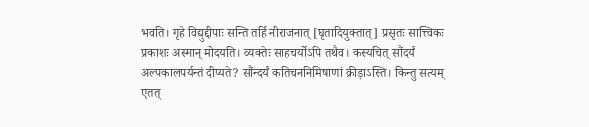भवति। गृहे विद्युद्दीपाः सन्ति तर्हि नीराजनात् [घृतादियुक्तात्] प्रसृतः सात्त्विकः प्रकाशः अस्मान् मोदयति। व्यक्तेः साहचर्योऽपि तथैव। कस्यचित् सौंदर्यं अल्पकालपर्यन्तं दीप्यते? सौंन्दर्यं कतिचननिमिषाणां क्रीड़ाऽस्ति। किन्तु सत्यम् एतत्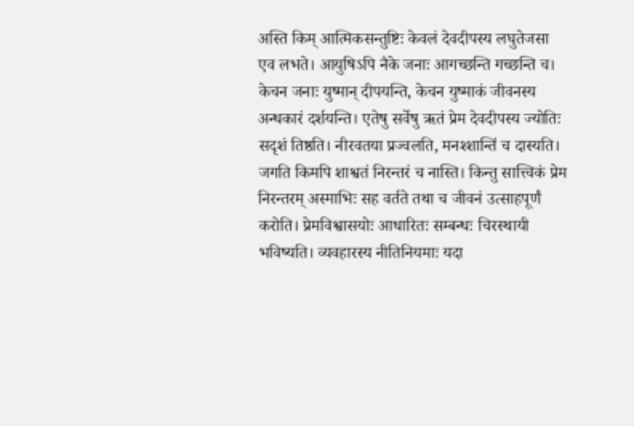अस्ति किम् आत्मिकसन्तुष्टिः केवलं देवदीपस्य लघुतेजसा एव लभते। आयुषिऽपि नैके जनाः आगच्छन्ति गच्छन्ति च। केचन जनाः युष्मान् दीपयन्ति, केचन युष्माकं जीवनस्य अन्धकारं दर्शयन्ति। एतेषु सर्वेषु ऋतं प्रेम देवदीपस्य ज्योतिः सदृशं तिष्ठति। नीरवतया प्रज्वलति, मनश्शान्तिं च दास्यति। जगति किमपि शाश्वतं निरन्तरं च नास्ति। किन्तु सात्त्विकं प्रेम निरन्तरम् अस्माभिः सह वर्तते तथा च जीवनं उत्साहपूर्णं करोति। प्रेमविश्वासयोः आधारितः सम्बन्धः चिरस्थायी भविष्यति। व्यवहारस्य नीतिनियमाः यदा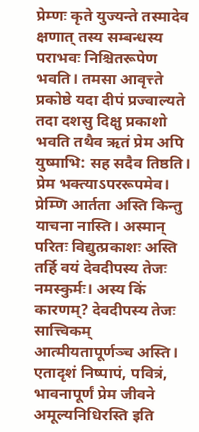प्रेम्णः कृते युज्यन्ते तस्मादेव क्षणात् तस्य सम्बन्धस्य पराभवः निश्चितरूपेण भवति। तमसा आवृत्त्ते प्रकोष्ठे यदा दीपं प्रज्वाल्यते तदा दशसु दिक्षु प्रकाशो भवति तथैव ऋतं प्रेम अपि युष्माभि: सह सदैव तिष्ठति। प्रेम भक्त्याऽपररूपमेव। प्रेम्णि आर्तता अस्ति किन्तु याचना नास्ति। अस्मान् परितः विद्युत्प्रकाशः अस्ति तर्हि वयं देवदीपस्य तेजः नमस्कुर्मः। अस्य किं कारणम्? देवदीपस्य तेजः सात्त्विकम् आत्मीयतापूर्णञ्च अस्ति। एतादृशं निष्पापं, पवित्रं, भावनापूर्णं प्रेम जीवने अमूल्यनिधिरस्ति इति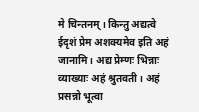मे चिन्तनम्। किन्तु अद्यत्वे ईदृशं प्रेम अशक्यमेव इति अहं जानामि। अद्य प्रेम्णः भिन्नाः व्याख्याः अहं श्रुतवती। अहं प्रसन्नो भूत्वा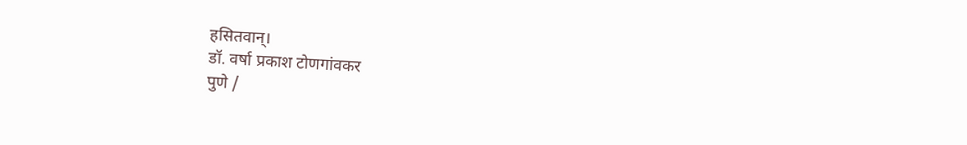हसितवान्।
डॉ. वर्षा प्रकाश टोणगांवकर
पुणे /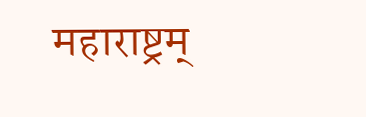महाराष्ट्रम्